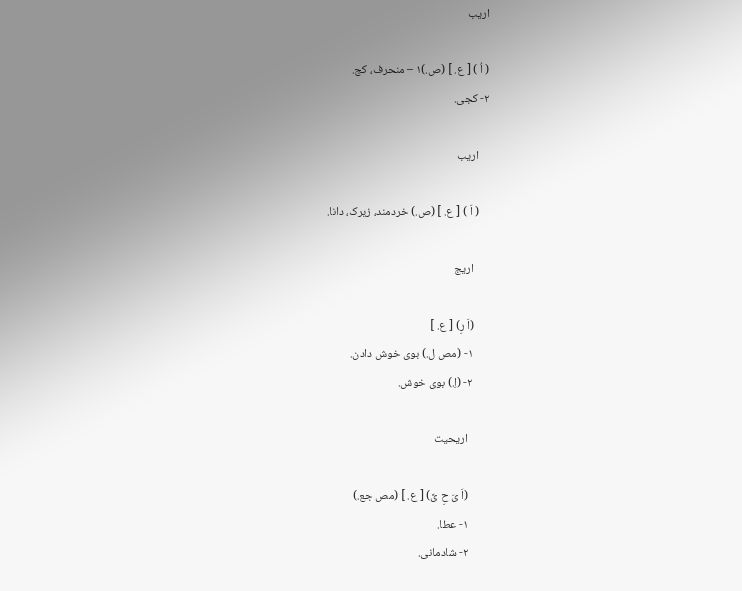اریب

( اُ ) [ ع. ] (ص.)۱ – منحرف، کج.
۲- کجی.

    اریب

    ( اَ ) [ ع. ] (ص.) خردمند، زیرک، دانا.

      اریج

      (اَ رِ) [ ع. ]
      ۱- (مص ل.) بوی خوش دادن.
      ۲- (اِ.) بوی خوش.

        اریحیت

        (اَ یَ حِ یَّ) [ ع. ] (مص جع.)
        ۱- عطا.
        ۲- شادمانی.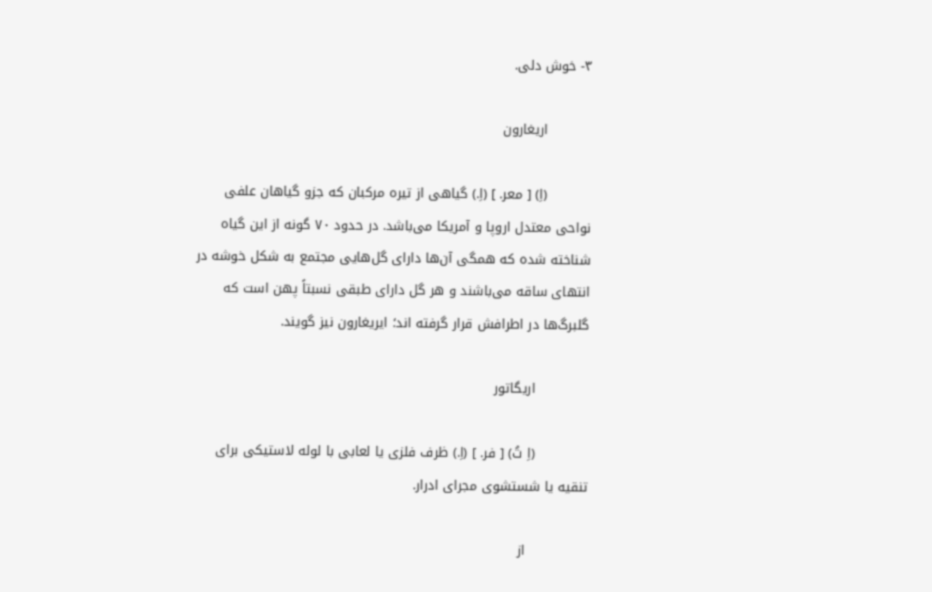۳- خوش دلی.

          اریغارون

          (اِ) [ معر. ] (اِ.) گیاهی از تیره مرکبان که جزو گیاهان علفی نواحی معتدل اروپا و آمریکا می‌باشد. در حدود ۷۰ گونه از این گیاه شناخته شده که همگی آن‌ها دارای گل‌هایی مجتمع به شکل خوشه در انتهای ساقه می‌باشند و هر گل دارای طبقی نسبتاً پهن است که گلبرگ‌ها در اطرافش قرار گرفته اند؛ ایریغارون نیز گویند.

            اریگاتور

            (اِ تُ) [ فر. ] (اِ.) ظرف فلزی یا لعابی با لوله لاستیکی برای تنقیه یا شستشوی مجرای ادرار.

              از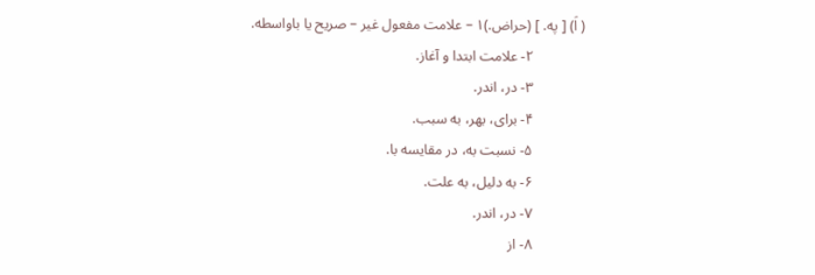( اَ) [ په. ] (حراض.)۱ – علامت مفعول غیر – صریح یا باواسطه.
              ۲- علامت ابتدا و آغاز.
              ۳- در، اندر.
              ۴- برای، بهر، به سبب.
              ۵- نسبت به، در مقایسه با.
              ۶- به دلیل، به علت.
              ۷- در، اندر.
              ۸- از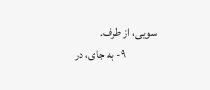سویی، از طرف.
              ۹- به جای، در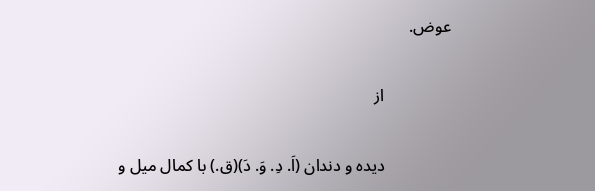عوض.

                از

                دیده و دندان (اَ. دِ. وَ. دَ)(ق.) با کمال میل و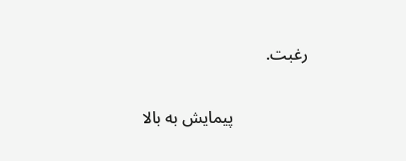رغبت.

                  پیمایش به بالا